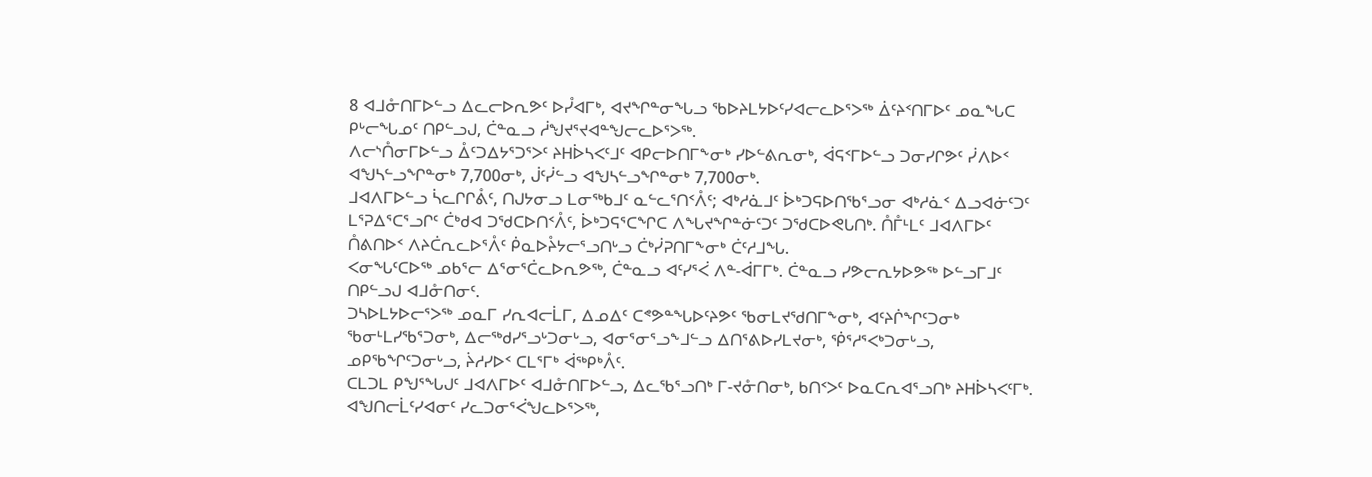8 ᐊᒧᓁᑎᒥᐅᓪᓗ ᐃᓚᓕᐅᕆᕗᑦ ᐅᓮᐊᒥᒃ, ᐊᔪᖏᓐᓂᖓᓗ ᖃᐅᔨᒪᔭᐅᑦᓯᐊᓕᓚᐅᕐᐳᖅ ᐄᑦᔨᑉᑎᒥᐅᑦ ᓄᓇᖓᑕ ᑭᒡᓕᖓᓄᑦ ᑎᑭᓪᓗᒍ, ᑖᓐᓇᓗ ᓲᖑᔪᕐᔪᐊᓐᖑᓕᓚᐅᕐᐳᖅ.
ᐱᓕᔅᑍᓂᒥᐅᓪᓗ ᐂᑦᑐᐃᔭᕐᑐᕐᐳᑦ ᔨᕼᐆᓴᐸᑦᒧᑦ ᐊᑭᓕᐅᑎᒥᖕᓂᒃ ᓯᐅᓪᕕᕆᓂᒃ, ᐋᕋᑉᒥᐅᓪᓗ ᑐᓂᓯᒋᕗᑦ ᓰᐱᐅᑉ ᐊᖑᓴᓪᓗᖏᓐᓂᒃ 7,700ᓂᒃ, ᒎᑦᓰᓪᓗ ᐊᖑᓴᓪᓗᖏᓐᓂᒃ 7,700ᓂᒃ.
ᒧᐊᐱᒥᐅᓪᓗ ᓵᓚᒋᒋᕔᑦ, ᑎᒍᔭᓂᓗ ᒪᓂᖅᑲᒧᑦ ᓇᓪᓚᕐᑎᑉᐰᑦ; ᐊᒃᓱᓈᒧᑦ ᐆᒃᑐᕋᐅᑎᖃᕐᓗᓂ ᐊᒃᓱᓈᑉ ᐃᓗᐊᓃᑦᑐᑦ ᒪᕐᕈᐃᕐᑕᕐᓗᒋᑦ ᑖᒃᑯᐊ ᑐᖁᑕᐅᑎᑉᐰᑦ, ᐆᒃᑐᕋᕐᑕᖏᑕ ᐱᖓᔪᖏᓐᓃᑦᑐᑦ ᑐᖁᑕᐅᕙᒐᑎᒃ. ᑍᒤᒻᒪᑦ ᒧᐊᐱᒥᐅᑦ ᑍᕕᑎᐅᑉ ᐱᔨᑖᕆᓚᐅᕐᐰᑦ ᑮᓇᐅᔧᔭᓕᕐᓗᑎᒡᓗ ᑖᒃᓰᕈᑎᒥᖕᓂᒃ ᑖᑦᓱᒧᖓ.
ᐸᓂᖓᑦᑕᐅᖅ ᓄᑲᕐᓕ ᐃᕐᓂᕐᑖᓚᐅᕆᕗᖅ, ᑖᓐᓇᓗ ᐊᑦᓯᕐᐹ ᐱᓐ-ᐋᒥᒥᒃ. ᑖᓐᓇᓗ ᓯᕗᓕᕆᔭᐅᕗᖅ ᐅᓪᓗᒥᒧᑦ ᑎᑭᓪᓗᒍ ᐊᒧᓁᑎᓂᑦ.
ᑐᓴᐅᒪᔭᐅᓕᕐᐳᖅ ᓄᓇᒥ ᓯᕆᐊᓕᒫᒥ, ᐃᓄᐃᑦ ᑕᕝᕗᓐᖓᐅᑦᔨᕗᑦ ᖃᓂᒪᔪᖁᑎᒥᖕᓂᒃ, ᐊᑦᔨᒌᖏᑦᑐᓂᒃ ᖃᓂᒻᒪᓯᖃᕐᑐᓂᒃ, ᐃᓕᖅᑯᓯᕐᓗᒡᑐᓂᒡᓗ, ᐊᓂᕐᓂᕐᓗᖕᒧᓪᓗ ᐃᑎᕐᕕᐅᓯᒪᔪᓂᒃ, ᖀᕐᓱᕐᐸᒃᑐᓂᒡᓗ, ᓄᑭᖃᖏᑦᑐᓂᒡᓗ, ᔩᓱᓯᐅᑉ ᑕᒪᕐᒥᒃ ᐋᖅᑭᒃᐰᑦ.
ᑕᒪᑐᒪ ᑭᖑᕐᖓᒍᑦ ᒧᐊᐱᒥᐅᑦ ᐊᒧᓁᑎᒥᐅᓪᓗ, ᐃᓚᖃᕐᓗᑎᒃ ᒥ-ᔪᓁᑎᓂᒃ, ᑲᑎᑉᐳᑦ ᐅᓇᑕᕆᐊᕐᓗᑎᒃ ᔨᕼᐆᓴᐸᑦᒥᒃ.
ᐊᖑᑎᓕᒫᑦᓯᐊᓂᑦ ᓯᓚᑐᓂᕐᐹᖑᓚᐅᕐᐳᖅ,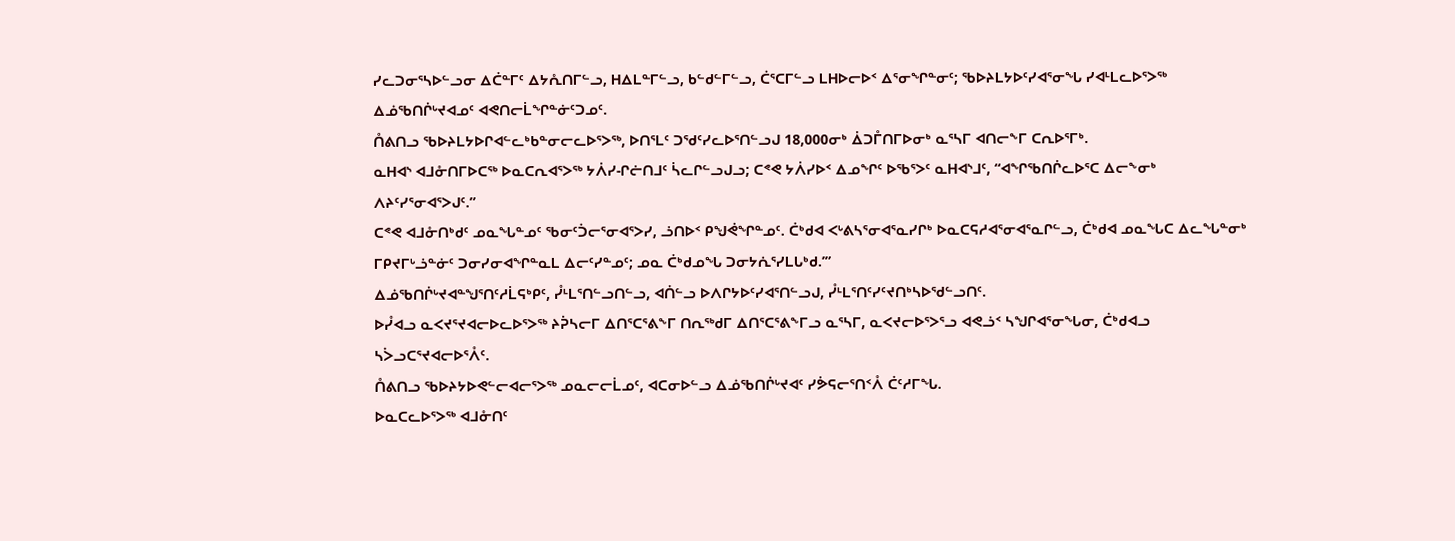ᓯᓚᑐᓂᕐᓴᐅᓪᓗᓂ ᐃᑖᓐᒥᑦ ᐃᔭᕅᑎᒥᓪᓗ, ᕼᐃᒪᓐᒥᓪᓗ, ᑲᓪᑯᓪᒥᓪᓗ, ᑖᕐᑕᒥᓪᓗ ᒪᕼᐅᓕᐅᑉ ᐃᕐᓂᖏᓐᓂᑦ; ᖃᐅᔨᒪᔭᐅᑦᓯᐊᕐᓂᖓ ᓯᐊᒻᒪᓚᐅᕐᐳᖅ ᐃᓅᖃᑎᒌᒡᔪᐊᓄᑦ ᐊᕙᑎᓕᒫᖏᓐᓃᑦᑐᓄᑦ.
ᑍᕕᑎᓗ ᖃᐅᔨᒪᔭᐅᒋᐊᓪᓚᒃᑲᓐᓂᓕᓚᐅᕐᐳᖅ, ᐅᑎᕐᒪᑦ ᑐᖁᑦᓯᓚᐅᕐᑎᓪᓗᒍ 18,000ᓂᒃ ᐄᑐᒤᑎᒥᐅᓂᒃ ᓇᕐᓴᒥ ᐊᑎᓕᖕᒥ ᑕᕆᐅᕐᒥᒃ.
ᓇᕼᐊᔅ ᐊᒧᓁᑎᒥᐅᑕᖅ ᐅᓇᑕᕆᐊᕐᐳᖅ ᔭᐲᓯ-ᒋᓖᑎᒧᑦ ᓵᓚᒋᓪᓗᒍᓗ; ᑕᕝᕙ ᔭᐲᓯᐅᑉ ᐃᓄᖏᑦ ᐅᖃᕐᐳᑦ ᓇᕼᐊᔅᒧᑦ, “ᐊᖏᖃᑎᒌᓚᐅᕐᑕ ᐃᓕᖕᓂᒃ ᐱᔨᑦᓯᕐᓂᐊᕐᐳᒍᑦ.”
ᑕᕝᕙ ᐊᒧᓁᑎᒃᑯᑦ ᓄᓇᖓᓐᓄᑦ ᖃᓂᑦᑑᓕᕐᓂᐊᕐᐳᓯ, ᓘᑎᐅᑉ ᑭᖑᕚᖏᓐᓄᑦ. ᑖᒃᑯᐊ ᐸᒡᕕᓴᕐᓂᐊᕐᓇᓯᒋᒃ ᐅᓇᑕᕋᓱᐊᕐᓂᐊᕐᓇᒋᓪᓗ, ᑖᒃᑯᐊ ᓄᓇᖓᑕ ᐃᓚᖓᓐᓂᒃ ᒥᑭᔪᒥᒡᓘᓐᓃᑦ ᑐᓂᓯᓂᐊᖏᓐᓇᒪ ᐃᓕᑦᓯᓐᓄᑦ; ᓄᓇ ᑖᒃᑯᓄᖓ ᑐᓂᔭᕇᕐᓯᒪᒐᒃᑯ.’”
ᐃᓅᖃᑎᒌᒡᔪᐊᓐᖑᕐᑎᑦᓱᒫᕋᒃᑭᑦ, ᓮᒻᒪᕐᑎᓪᓗᑎᓪᓗ, ᐊᑏᓪᓗ ᐅᐱᒋᔭᐅᑦᓯᐊᕐᑎᓪᓗᒍ, ᓮᒻᒪᕐᑎᑦᓯᑦᔪᑎᒃᓴᐅᖁᓪᓗᑎᑦ.
ᐅᓮᐊᓗ ᓇᐸᔪᕐᔪᐊᓕᐅᓚᐅᕐᐳᖅ ᔨᕉᓴᓕᒥ ᐃᑎᕐᑕᕐᕕᖕᒥ ᑎᕆᖅᑯᒥ ᐃᑎᕐᑕᕐᕕᖕᒥᓗ ᓇᕐᓴᒥ, ᓇᐸᔪᓕᐅᕐᐳᕐᓗ ᐊᕙᓘᑉ ᓴᖑᒋᐊᕐᓂᖓᓂ, ᑖᒃᑯᐊᓗ ᓴᐴᓗᑕᕐᔪᐊᓕᐅᕐᐰᑦ.
ᑍᕕᑎᓗ ᖃᐅᔨᔭᐅᕙᓪᓕᐊᓕᕐᐳᖅ ᓄᓇᓕᓕᒫᓄᑦ, ᐊᑕᓂᐅᓪᓗ ᐃᓅᖃᑎᒌᒡᔪᐊᑦ ᓯᕘᕋᓕᕐᑎᑉᐰ ᑖᑦᓱᒥᖓ.
ᐅᓇᑕᓚᐅᕐᐳᖅ ᐊᒧᓁᑎᑦ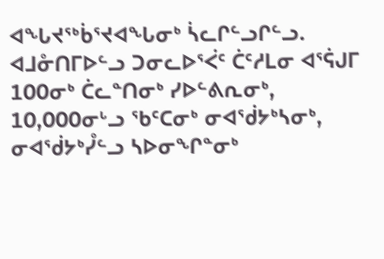ᐊᖓᔪᖅᑳᕐᔪᐊᖓᓂᒃ ᓵᓚᒋᓪᓗᒋᓪᓗ. ᐊᒧᓁᑎᒥᐅᓪᓗ ᑐᓂᓚᐅᕐᐹᑦ ᑖᑦᓱᒪᓂ ᐊᕐᕌᒍᒥ 100ᓂᒃ ᑖᓚᓐᑎᓂᒃ ᓯᐅᓪᕕᕆᓂᒃ, 10,000ᓂᒡᓗ ᖃᑦᑕᓂᒃ ᓂᐊᖂᔭᒃᓴᓂᒃ, ᓂᐊᖂᔭᒃᓮᓪᓗ ᓴᐅᓂᖏᓐᓂᒃ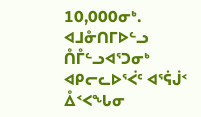10,000ᓂᒃ. ᐊᒧᓁᑎᒥᐅᓪᓗ ᑍᒤᓪᓗᐊᕐᑐᓂᒃ ᐊᑭᓕᓚᐅᕐᐹᑦ ᐊᕐᕌᒎᑉ ᐂᑉᐸᖓᓂ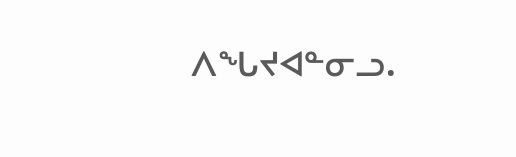ᐱᖓᔪᐊᓐᓂᓗ.